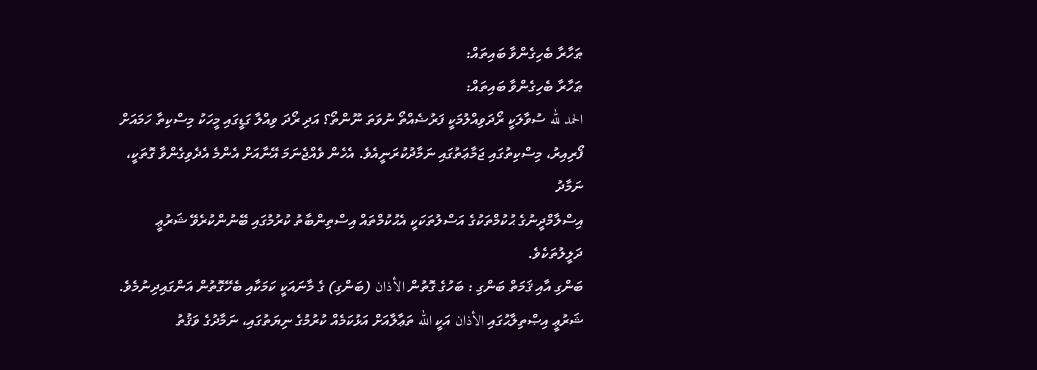ޠަހާރާ ބެހިގެންވާ ބައިތައް:
ޠަހާރާ ބެހިގެންވާ ބައިތައް:
الحمد لله ސުވާލަކީ ރޯދަވިއްލުމަކީ ފަރުޟެއްތޯ ނުވަތަ ނޫންތޯ؟ އަދި ރޯދަ ވިއްލާ ގަޑީގައި މީހަކު މިސްކިތާ ހަމައަށް ފޯރިއިރު، މިސްކިތުގައި ޖަމާޢަތުގައި ނަމާދުކުރަނީއެވެ. އެހެން ވެއްޖެނަމަ އޭނާއަށް އެންމެ އެދެވިގެންވާ ގޮތަކީ، ނަމާދު
އިސްލާމްދީނުގެ ޙުކުމްތަކުގެ އަސްލުތަކަކީ އެޙުކުމްތައް އިސްތިންބާތު ކުރުމުގައި ބޭނުންކުރެވޭ ޝަރުޢީ ދަލީލުތަކެވެ.
ބަންގި އާއި ޤަމަތް ބަންގި : ބަހުގެ ގޮތުން الأذان (ބަންގި) ގެ މާނައަކީ ކަމަކާއި ބެހޭގޮތުން އަންގައިދިނުމެވެ. ޝަރުޢީ އިޞްތިލާޙުގައި الأذان އަކީ الله ތަޢާލާއަށް އަޅުކަމެއް ކުރުމުގެ ނިޔަތުގައި، ނަމާދުގެ ވަޤުތު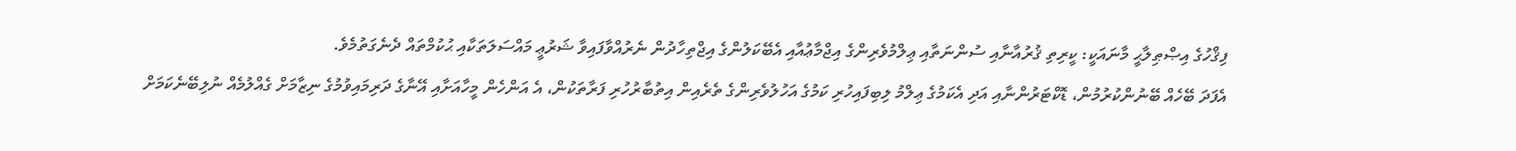ފިޤްހުގެ އިޞްޠިލާޙީ މާނައަކީ: ކީރިތި ޤުރުއާނާއި ސުންނަތާއި ޢިލްމުވެރިންގެ އިޖްމާޢުއާއި އެބޭކަލުންގެ އިޖްތިހާދުން ނެރުއްވާފައިވާ ޝަރުޢީ މައްސަލަތަކާއި ޙުކުމްތައް ދެނެގަތުމެވެ.
އެފަދަ ބޭހެއް ބޭނުންކުރުމުން، ޑޮކްޓަރުންނާއި އަދި އެކަމުގެ ޢިލްމު ލިބިފައިހުރި ކަމުގެ އަހުލުވެރިންގެ ތެރެއިން އިތުބާރުހުރި ފަރާތަކުން، އެ އަންހެން މީހާއަށާއި އޭނާގެ ދަރިމައިވުމުގެ ނިޒާމަށް ގެއްލުމެއް ނުލިބޭނެކަމަށް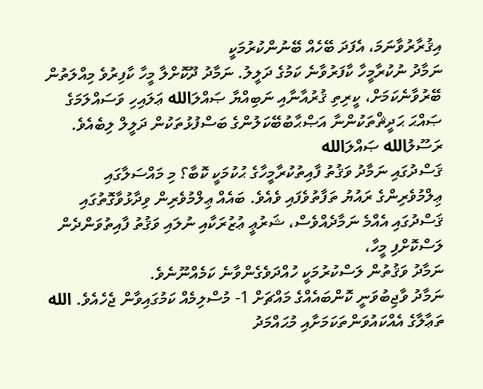އިޤުރާރުވާނަމަ، އެފަދަ ބޭހެއް ބޭނުންކުރުމަކީ
ނަމާދު ނުކުރާމީހާ ކާފަރުވާނެ ކަމުގެ ދަލީލު. ނަމާދު ދޫކޮށްލާ މީހާ ކާފިރުވެ މިއްލަތުން ބޭރުވާނެކަމަށް، ކީރިތި ޤުރުއާނާއި ނަބިއްޔާ ޞައްލަالله ޢަލައިހި ވަސައްލަމަގެ ޞައްޙަ ޙަދީޘްތަކުންނާ އަޞްޙާބުބޭކަލުންގެ ބަސްފުޅުތަކުން ދަލީލް ލިބެއެވެ. ރަސޫލުالله ޞައްލަالله
ޤަސްދުގައި ނަމާދު ވަޤުތު ފާއިތުކުރާމީހާގެ ޙުކުމަކީ ކޮބާ؟ މި މައްސަލާގައި ޢިލްމުވެރިންގެ ރައުޔު ތަފާތުވެފައި ވެއެވެ. ބައެއް ޢިލްމުވެރިން ވިދާޅުވާގޮތުގައި ޤަސްދުގައި އެއްމެ ނަމާދެއްވެސް، ޝަރުޢީ ޢުޒުރަކާއި ނުލައި ވަޤުތު ފާއިތުވަންދެން ލަސްކޮށްފި މީހާ،
ނަމާދު ވަޤުތުން ލަސްކުރުމަކީ ހުއްދަވެގެންވާނެ ކަމެއްނޫނެވެ.
ނަމާދު ވާޖިބުވަނީ ކޮންބައެއްގެ މައްޗަށް 1- މުސްލިމެއް ކަމުގައިވާން ޖެހެއެވެ. الله ތަޢާލާގެ އެއްކައުވަންތަކަމަށާއި މުޙައްމަދު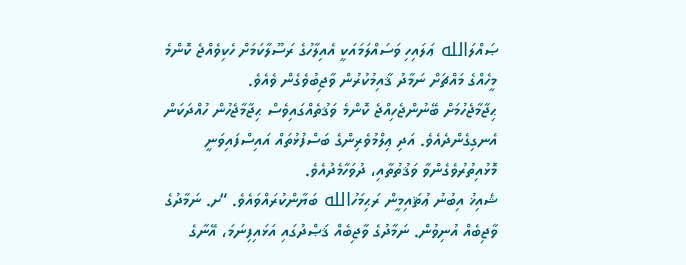ޞައްލަالله ޢަލައިހި ވަސައްލަމައަކީ އެއިލާހުގެ ރަސޫލާކަމަށް ހެކިވެއްޖެ ކޮންމެ މީހެއްގެ މައްޗަށް ނަމާދު ޤާއިމުކުރުން ވާޖިބުވެގެން ވެއެވެ.
ޙިޖާމާޖެހުމަށް ބޭނުންޖެހިއްޖެ ކޮންމެ ވަޤުތެއްގައިވެސް ޙިޖާމާޖެހުން ހުއްދަކަން އެނގިގެންދެއެވެ. އަދި ޢިލްމުވެރިންގެ ބަސްފުޅުތައް އައިސްފައިވަނީ މޮޅުއިތުރުވެގެންވާ ވަޤުތުތާއި، ދުވަހާމެދުއެވެ.
ޝެއިޚު އިބުނު ޢުޘައިމީން ރަޙިމަހުالله ބަޔާންކުރައްވައެވެ. “ށ. ނަމާދުގެ ވާޖިބެއް އުނިވުން. ނަމާދުގެ ވާޖިބެއް ޤަޞްދުގައި އަޅައިފިނަމަ، އޭނާގެ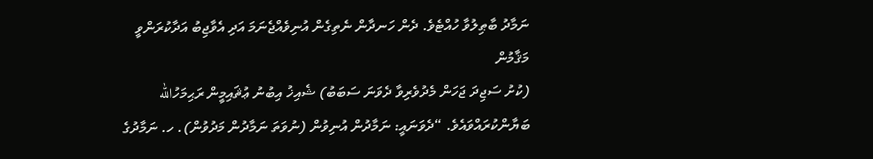ނަމާދު ބާޠިލުވާ ހުއްޓެވެ. ދެން ހަނދާން ނެތިގެން އުނިވެއްޖެނަމަ އަދި އެވާޖިބު އަދާކުރަންވީ މަޤާމުން
(ކުށު ސަޖިދަ ޖަހަން މެދުވެރިވާ ދެވަނަ ސަބަބު) ޝެއިޚު އިބުނު ޢުޘައިމީން ރަޙިމަހުالله ބަޔާންކުރައްވައެވެ. “ދެވަނައީ: ނަމާދުން އުނިވުން (ނުވަތަ ނަމާދުން މަދުވުން). ހ. ނަމާދުގެ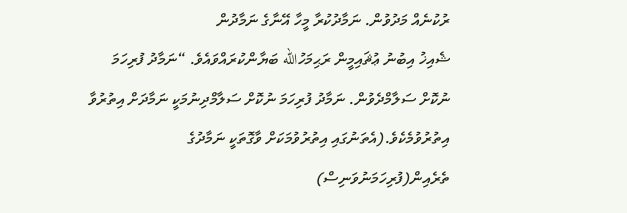ރުކުނެއް މަދުވުން. ނަމާދުކުރާ މީހާ އޭނާގެ ނަމާދުން
ޝެއިޚު އިބުނު ޢުޘައިމީން ރަޙިމަހުالله ބަޔާންކުރައްވައެވެ. “ނަމާދު ފުރިހަމަ ނުކޮށް ސަލާމްދެވުން. ނަމާދު ފުރިހަމަ ނުކޮށް ސަލާމްދިނުމަކީ ނަމާދަށް އިތުރުވާ އިތުރުވުމެކެވެ.(އެތަނުގައި އިތުރުވުމަކަށް ވާގޮތަކީ ނަމާދުގެ ތެރެއިން(ފުރިހަމަނުވަނިސް)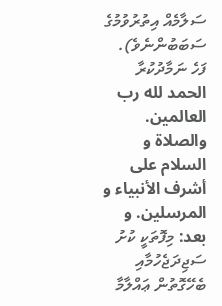ސަލާމެއް އިތުރުވުމުގެ ސަބަބުންނެވެ). ފަހެ ނަމާދުކުރާ
الحمد لله رب العالمين. والصلاة و السلام على أشرف الأنبياء و المرسلين. و بعد: މިފޮތަކީ ކުށު ސަޖިދަޖެހުމާއި ބެހޭގޮތުން ޢައްލާމާ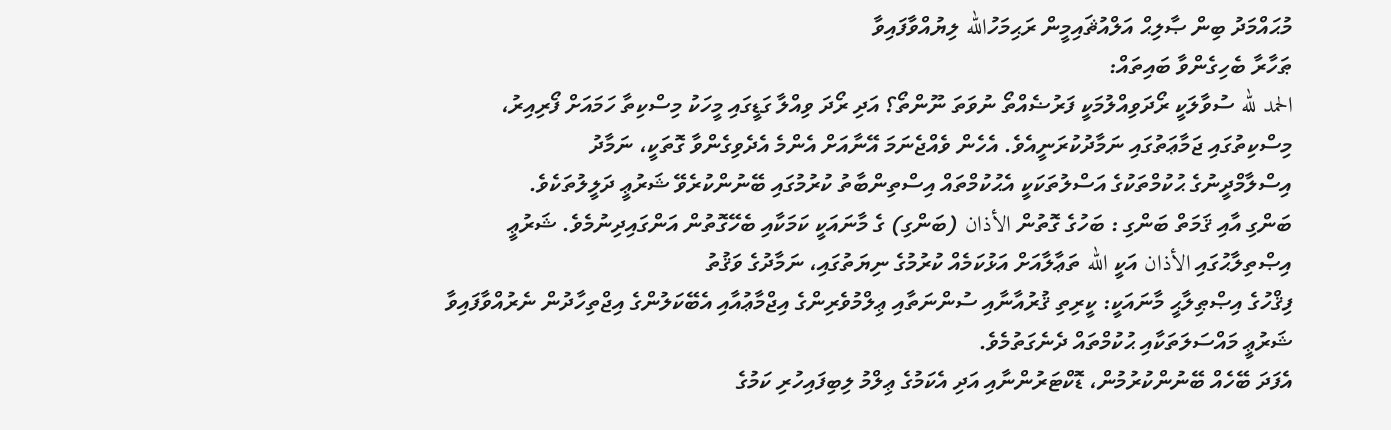މުޙައްމަދު ބިން ޞާލިޙް އަލްއުޘައިމީން ރަޙިމަހުالله ލިޔުއްވާފައިވާ
ޠަހާރާ ބެހިގެންވާ ބައިތައް:
الحمد لله ސުވާލަކީ ރޯދަވިއްލުމަކީ ފަރުޟެއްތޯ ނުވަތަ ނޫންތޯ؟ އަދި ރޯދަ ވިއްލާ ގަޑީގައި މީހަކު މިސްކިތާ ހަމައަށް ފޯރިއިރު، މިސްކިތުގައި ޖަމާޢަތުގައި ނަމާދުކުރަނީއެވެ. އެހެން ވެއްޖެނަމަ އޭނާއަށް އެންމެ އެދެވިގެންވާ ގޮތަކީ، ނަމާދު
އިސްލާމްދީނުގެ ޙުކުމްތަކުގެ އަސްލުތަކަކީ އެޙުކުމްތައް އިސްތިންބާތު ކުރުމުގައި ބޭނުންކުރެވޭ ޝަރުޢީ ދަލީލުތަކެވެ.
ބަންގި އާއި ޤަމަތް ބަންގި : ބަހުގެ ގޮތުން الأذان (ބަންގި) ގެ މާނައަކީ ކަމަކާއި ބެހޭގޮތުން އަންގައިދިނުމެވެ. ޝަރުޢީ އިޞްތިލާޙުގައި الأذان އަކީ الله ތަޢާލާއަށް އަޅުކަމެއް ކުރުމުގެ ނިޔަތުގައި، ނަމާދުގެ ވަޤުތު
ފިޤްހުގެ އިޞްޠިލާޙީ މާނައަކީ: ކީރިތި ޤުރުއާނާއި ސުންނަތާއި ޢިލްމުވެރިންގެ އިޖްމާޢުއާއި އެބޭކަލުންގެ އިޖްތިހާދުން ނެރުއްވާފައިވާ ޝަރުޢީ މައްސަލަތަކާއި ޙުކުމްތައް ދެނެގަތުމެވެ.
އެފަދަ ބޭހެއް ބޭނުންކުރުމުން، ޑޮކްޓަރުންނާއި އަދި އެކަމުގެ ޢިލްމު ލިބިފައިހުރި ކަމުގެ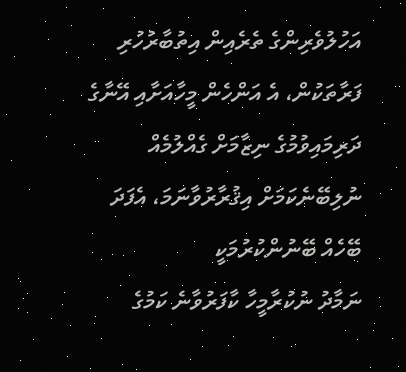އަހުލުވެރިންގެ ތެރެއިން އިތުބާރުހުރި ފަރާތަކުން، އެ އަންހެން މީހާއަށާއި އޭނާގެ ދަރިމައިވުމުގެ ނިޒާމަށް ގެއްލުމެއް ނުލިބޭނެކަމަށް އިޤުރާރުވާނަމަ، އެފަދަ ބޭހެއް ބޭނުންކުރުމަކީ
ނަމާދު ނުކުރާމީހާ ކާފަރުވާނެ ކަމުގެ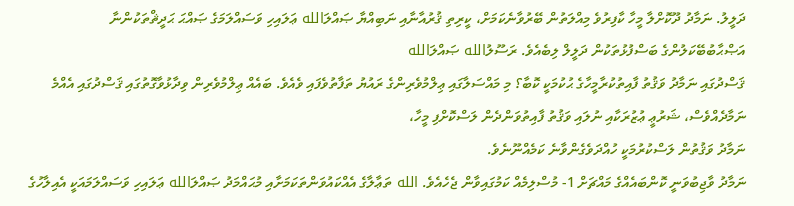ދަލީލު. ނަމާދު ދޫކޮށްލާ މީހާ ކާފިރުވެ މިއްލަތުން ބޭރުވާނެކަމަށް، ކީރިތި ޤުރުއާނާއި ނަބިއްޔާ ޞައްލަالله ޢަލައިހި ވަސައްލަމަގެ ޞައްޙަ ޙަދީޘްތަކުންނާ އަޞްޙާބުބޭކަލުންގެ ބަސްފުޅުތަކުން ދަލީލް ލިބެއެވެ. ރަސޫލުالله ޞައްލަالله
ޤަސްދުގައި ނަމާދު ވަޤުތު ފާއިތުކުރާމީހާގެ ޙުކުމަކީ ކޮބާ؟ މި މައްސަލާގައި ޢިލްމުވެރިންގެ ރައުޔު ތަފާތުވެފައި ވެއެވެ. ބައެއް ޢިލްމުވެރިން ވިދާޅުވާގޮތުގައި ޤަސްދުގައި އެއްމެ ނަމާދެއްވެސް، ޝަރުޢީ ޢުޒުރަކާއި ނުލައި ވަޤުތު ފާއިތުވަންދެން ލަސްކޮށްފި މީހާ،
ނަމާދު ވަޤުތުން ލަސްކުރުމަކީ ހުއްދަވެގެންވާނެ ކަމެއްނޫނެވެ.
ނަމާދު ވާޖިބުވަނީ ކޮންބައެއްގެ މައްޗަށް 1- މުސްލިމެއް ކަމުގައިވާން ޖެހެއެވެ. الله ތަޢާލާގެ އެއްކައުވަންތަކަމަށާއި މުޙައްމަދު ޞައްލަالله ޢަލައިހި ވަސައްލަމައަކީ އެއިލާހުގެ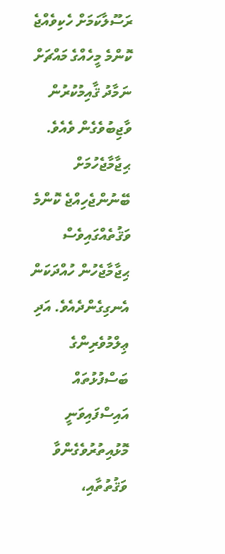ރަސޫލާކަމަށް ހެކިވެއްޖެ ކޮންމެ މީހެއްގެ މައްޗަށް ނަމާދު ޤާއިމުކުރުން ވާޖިބުވެގެން ވެއެވެ.
ޙިޖާމާޖެހުމަށް ބޭނުންޖެހިއްޖެ ކޮންމެ ވަޤުތެއްގައިވެސް ޙިޖާމާޖެހުން ހުއްދަކަން އެނގިގެންދެއެވެ. އަދި ޢިލްމުވެރިންގެ ބަސްފުޅުތައް އައިސްފައިވަނީ މޮޅުއިތުރުވެގެންވާ ވަޤުތުތާއި،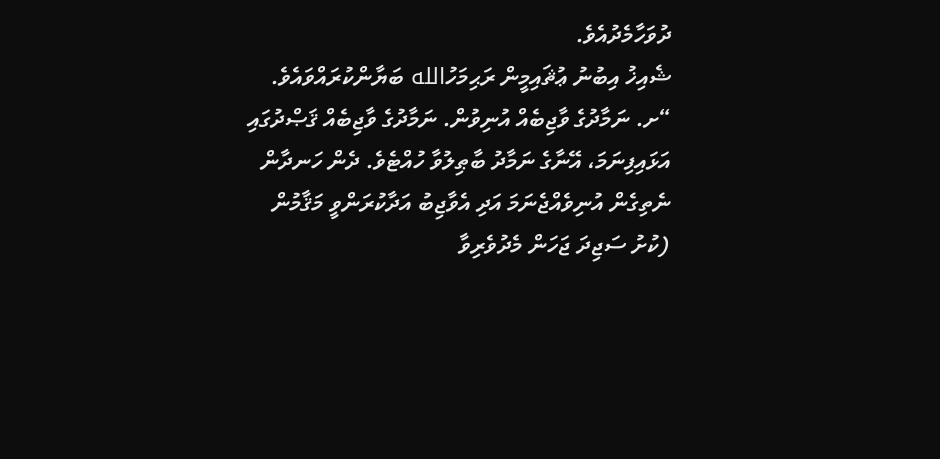ދުވަހާމެދުއެވެ.
ޝެއިޚު އިބުނު ޢުޘައިމީން ރަޙިމަހުالله ބަޔާންކުރައްވައެވެ. “ށ. ނަމާދުގެ ވާޖިބެއް އުނިވުން. ނަމާދުގެ ވާޖިބެއް ޤަޞްދުގައި އަޅައިފިނަމަ، އޭނާގެ ނަމާދު ބާޠިލުވާ ހުއްޓެވެ. ދެން ހަނދާން ނެތިގެން އުނިވެއްޖެނަމަ އަދި އެވާޖިބު އަދާކުރަންވީ މަޤާމުން
(ކުށު ސަޖިދަ ޖަހަން މެދުވެރިވާ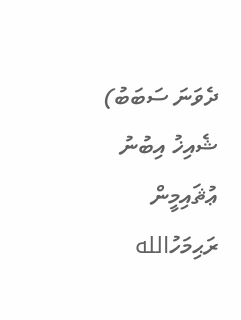ދެވަނަ ސަބަބު) ޝެއިޚު އިބުނު ޢުޘައިމީން ރަޙިމަހުالله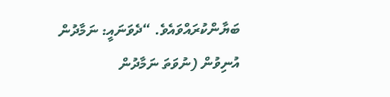ބަޔާންކުރައްވައެވެ. “ދެވަނައީ: ނަމާދުން އުނިވުން (ނުވަތަ ނަމާދުން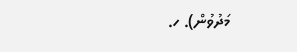މަދުވުން). ހ.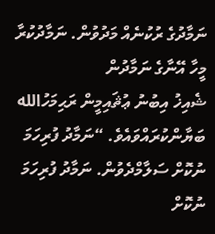ނަމާދުގެ ރުކުނެއް މަދުވުން. ނަމާދުކުރާ މީހާ އޭނާގެ ނަމާދުން
ޝެއިޚު އިބުނު ޢުޘައިމީން ރަޙިމަހުالله ބަޔާންކުރައްވައެވެ. “ނަމާދު ފުރިހަމަ ނުކޮށް ސަލާމްދެވުން. ނަމާދު ފުރިހަމަ ނުކޮށް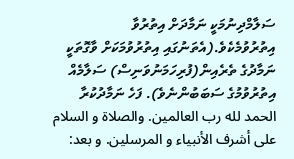ސަލާމްދިނުމަކީ ނަމާދަށް އިތުރުވާ އިތުރުވުމެކެވެ.(އެތަނުގައި އިތުރުވުމަކަށް ވާގޮތަކީ ނަމާދުގެ ތެރެއިން(ފުރިހަމަނުވަނިސް) ސަލާމެއް އިތުރުވުމުގެ ސަބަބުންނެވެ). ފަހެ ނަމާދުކުރާ
الحمد لله رب العالمين. والصلاة و السلام على أشرف الأنبياء و المرسلين. و بعد: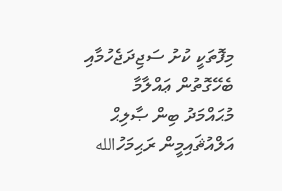މިފޮތަކީ ކުށު ސަޖިދަޖެހުމާއި ބެހޭގޮތުން ޢައްލާމާ މުޙައްމަދު ބިން ޞާލިޙް އަލްއުޘައިމީން ރަޙިމަހުالله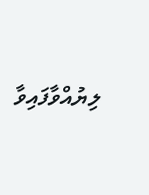ލިޔުއްވާފައިވާ